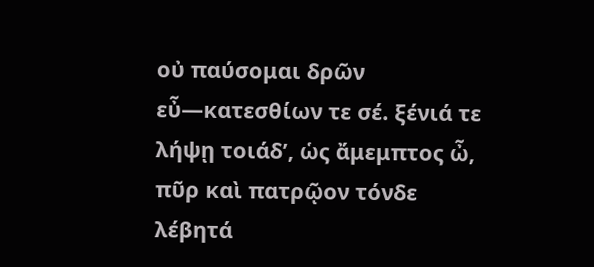οὐ παύσομαι δρῶν εὖ—κατεσθίων τε σέ. ξένιά τε λήψῃ τοιάδ’, ὡς ἄμεμπτος ὦ, πῦρ καὶ πατρῷον τόνδε λέβητά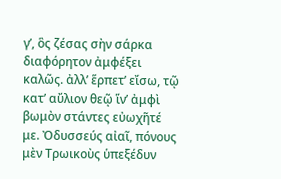γ’, ὃς ζέσας σὴν σάρκα διαφόρητον ἀμφέξει καλῶς. ἀλλ’ ἕρπετ’ εἴσω, τῷ κατ’ αὔλιον θεῷ ἵν’ ἀμφὶ βωμὸν στάντες εὐωχῆτέ με. Ὀδυσσεύς αἰαῖ, πόνους μὲν Τρωικοὺς ὑπεξέδυν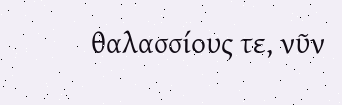θαλασσίους τε, νῦν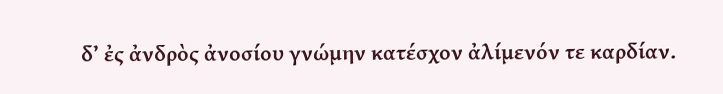δ’ ἐς ἀνδρὸς ἀνοσίου γνώμην κατέσχον ἀλίμενόν τε καρδίαν.